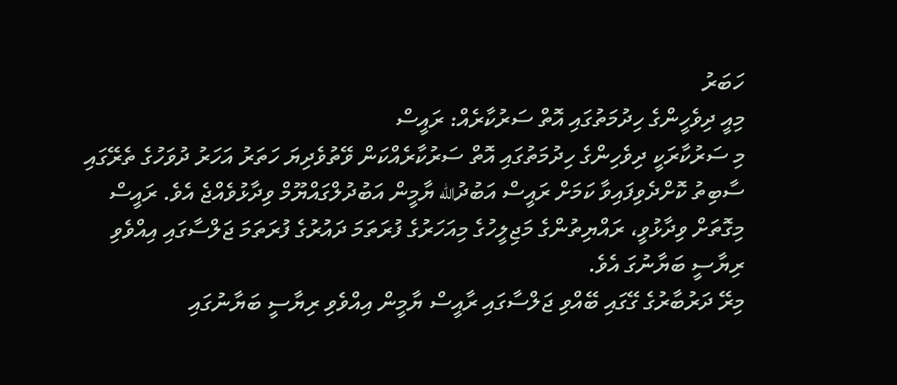ހަބަރު
މިއީ ދިވެހީންގެ ހިދުމަތުގައި އޮތް ސަރުކާރެއް: ރައީސް
މި ސަރުކާރަކީ ދިވެހިންގެ ހިދުމަތުގައި އޮތް ސަރުކާރެއްކަން ވޭތުވެދިޔަ ހަތަރު އަހަރު ދުވަހުގެ ތެރޭގައި ސާބިތު ކޮށްދެވިފައިވާ ކަމަށް ރައީސް އަބުދުالله ޔާމީން އަބުދުލްގައްޔޫމް ވިދާޅުވެއްޖެ އެވެ. ރައީސް މިގޮތަށް ވިދާޅުވީ، ރައްޔިތުންގެ މަޖިލީހުގެ މިއަހަރުގެ ފުރަތަމަ ދައުރުގެ ފުރަތަމަ ޖަލްސާގައި އިއްވެވި ރިޔާސީ ބަޔާނުގަ އެވެ.
މިރޭ ދަރުބާރުގެ ގޭގައި ބޭއްވި ޖަލްސާގައި ރާއީސް ޔާމީން އިއްވެވި ރިޔާސީ ބަޔާނުގައި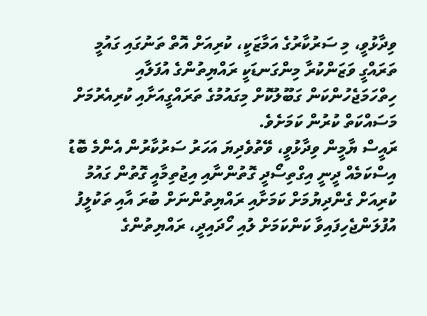ވިދާޅުވީ، މި ސަރުކާރުގެ އަމާޒަކީ، ކުރިއަށް އޮތް ތަނުގައި ގައުމީ ތަރައްގީ ވަޒަންކުރާ މިންގަނޑަކީ ރައްޔިތުންގެ އުފަލާއި ހިތްހަމަޖެހުންކަން ގަބޫލުކޮށް މިގައުމުގެ ތަރައްގީއަށާއި ކުރިއެރުމަށް މަސައްކަތް ކުރުން ކަމަށެވެ.
ރައީސް ޔާމީން ވިދާޅުވީ، ވޭތުވެދިޔަ އަހަރު ސަރުކާރުން އެންމެ ބޮޑު އިސްކަމެއް ދީނީ އިގްތިސޯދީ ގޮތުންނާއި އިޖުތިމާއީ ގޮތުން ގައުމު ކުރިއަށް ގެންދިޔުމަށް ކަމަށާއި ރައްޔިތުންނަށް ބުރަ އާއި ތަކުލީފު އުފުލަންޖެހިފައިވާ ކަންކަމަށް ލުއި ހޯދައިދީ، ރައްޔިތުންގެ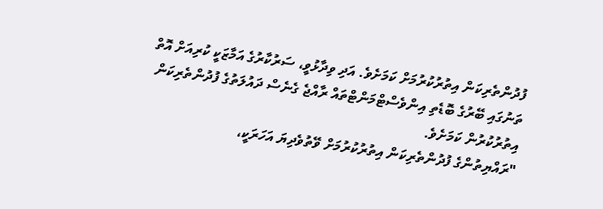ފުދުންތެރިކަން އިތުރުކުރުމަށް ކަމަށެވެ. އަދި ވިދާޅުވީ، ސަރުކާރުގެ އަމާޒަކީ ކުރިއަށް އޮތް ތަނުގައި ބޭރުގެ ބޮޑެތި އިންވެސްޓްމަންޓްތައް ރާއްޖެ ގެނެސް ދައުލަތުގެ ފުދުންތެރިކަން އިތުރުކުރުން ކަމަށެވެ.
"ރައްޔިތުންގެ ފުދުންތެރިކަން އިތުރުކުރުމަށް ވޭތުވެދިޔަ އަހަރަކީ،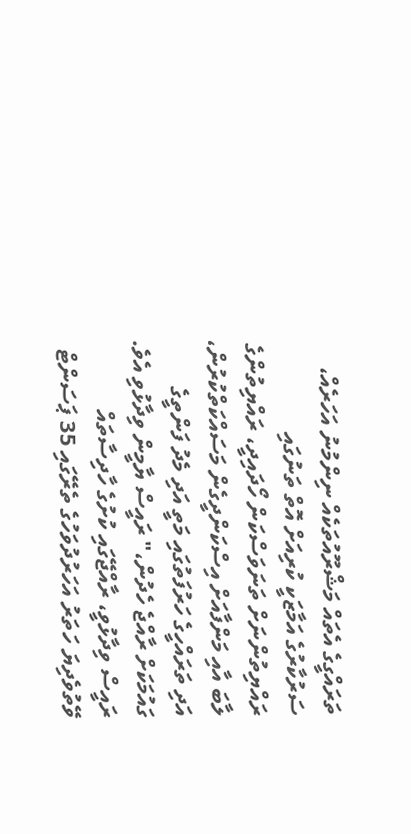ތަރައްގީގެ އެތައް މަޝްރޫއުތަކެއް ނިންމުނު އަހަރެއް، ސަރުކާރުގެ އަމާޒަކީ ކުރިއަށް އޮތް ތަނުގައި ރައްޔިތުންނަށް ތަނަވަސްކަން ހޯދައިދީ، ރައްޔިތުންގެ ލާބަ އާއި މަންފާއަށް އިސްކަންދީގެން މަސައްކަތްކުރުން، އަދި ތަރައްހީގެ ހަރުފަތުގައި މަތީ އަދި މެދު ފަންތީގެ ގައުމަކަށް ރާއްޖެ ހެދުން،" ރައީސް ޔާމީން ވިދާޅުވި އެވެ.
ރައީސް ވިދާޅުވީ، ރާއްޖޭގައި ކުށުގެ ހާދިސާތައް ވޭތުވެދިޔަ ހަތަރު އަހަރުދުވަހުގެ ތެރޭގައި 35 ޕަސަންޓް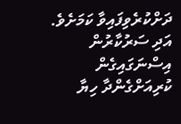ދަށްކުރެވިފައިވާ ކަމަށެވެ. އަދި ސަރުކާރުން އިސްނަގައިގެން ކުރިއަށްގެންދާ ހިޔާ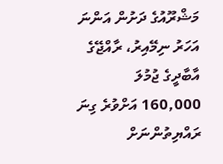މަޝްރޫއުގެ ދަށުން އަންނަ އަހަރު ނިމޭއިރު، ރާއްޖޭގެ އާބާދީގެ ޖުމުލަ 160,000 އަށްވުރެ ގިނަ ރައްޔިތުންނަށް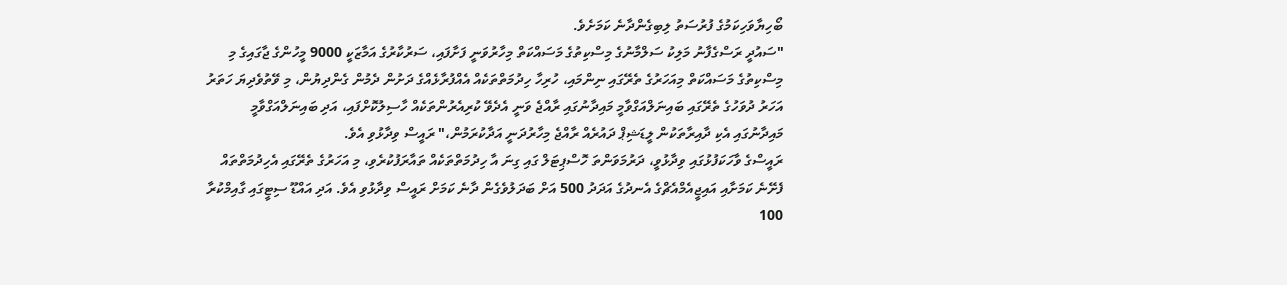ބޯހިޔާވަހިކަމުގެ ފުރުސަތު ލިބިގެންދާނެ ކަމަށެވެ.
"ސައުދީ ރަސްގެފާނު މަލިކު ސަލްމާނުގެ މިސްކިތުގެ މަސައްކަތް މިހާރުވަނީ ފަށާފައި، ސަރުކާރުގެ އަމާޒަކީ 9000 މީހުންގެ ޖާގައިގެ މި މިސްކިތުގެ މަސައްކަތް މިއަހަރުގެ ތެރޭގައި ނިންމައި، ހުރިހާ ހިދުމަތްތަކެއް އެއްފުރާޅެއްގެ ދަށުން ދެމުން ގެންދިޔުން، މި ވޭތުވެދިޔަ ހަތަރު އަހަރު ދުވަހުގެ ތެރޭގައި ބައިނަލްއަގްވާމީ މައިދާނުގައި ރާއްޖެ ވަނީ އެދެވޭ ކުރިއެރުންތަކެއް ހާސިލުކޮށްފައި، އަދި ބައިނަލްއަގްވާމީ މައިދާނުގައި އެކި ދާއިރާތަކުން ލީޑަޝިޕް ދައުރެއް ރާއްޖެ މިހާރުދަނީ އަދާކުރަމުން،" ރައީސް ވިދާޅުވި އެވެ.
ރައީސްގެ ވާހަކަފުޅުގައި ވިދާޅުވީ، ދަރުމަވަންތަ ހޮސްޕިޓަލް ގައި ގިނަ އާ ހިދުމަތްތަކެއް ތައާރަފުކުރެވި، މި އަހަރުގެ ތެރޭގައި އެހިދުމަތްތައް ފެށޭނެ ކަމަށާއި އައިޖީއެމްއެޗްގެ އެނދުގެ އަދަދު 500 އަށް ބަދަލުވެގެން ދާނެ ކަމަށް ރައީސް ވިދާޅުވި އެވެ. އަދި އައްޑޫ ސިޓީގައި ގާއިމްކުރާ 100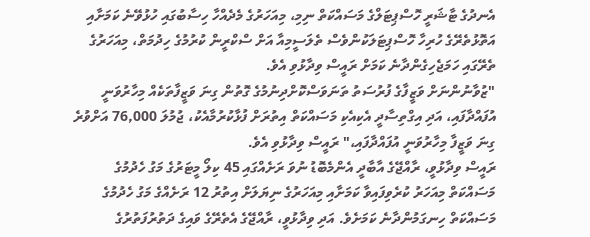އެނދުގެ ޓާޝަރީ ހޮސްޕިޓަލްގެ މަސައްކަތް ނިމި، މިއަހަރުގެ މެދެއްހާ ހިސާބުގައި ހުޅުވޭނެ ކަމަށާއި އަތޮޅުތެރޭގެ ހުރިހާ ހޮސްޕިޓަލަކުންވެސް ތެލަސީމިއާ އަށް ސްކްރީން ކުރުމުގެ ހިދުމަތް، މިއަހަރުގެ ތެރޭގައި ހަމަޖެހިގެންދާނެ ކަމަށް ރައީސް ވިދާޅުވި އެވެ.
"ޒުވާނުންނަށް ވަޒީފާގެ ފުރުސަތު ތަނަވަސްކޮށްދިނުމުގެ ގޮތުން ގިނަ ވަޒީފާތަކެއް މިހާރުވަނީ އުފައްދާފައި، އަދި އިގްތިސާދީ އެކިއެކި މަސައްކަތް އިތުރަށް ފުޅާކުރުމާއެކު، ޖުމުލަ 76,000 އަށްވުރެ ގިނަ ވަޒީފާ މިހާރުވަނީ އުފައްދާފައި،" ރައީސް ވިދާޅުވި އެވެ.
ރައީސް ވިދާޅުވީ، ރާއްޖޭގެ އާބާދީ އެންމެބޮޑު ނުވަ ރަށެއްގައި 45 ކިލޯ މީޓަރުގެ މަގު ހެދުމުގެ މަސައްކަތް މިއަހަރު ކުރެވިފައިވާ ކަމަށާއި މިއަހަރުގެ ނިޔަލަށް އިތުރު 12 ރަށެއްގެ މަގު ހެދުމުގެ މަސައްކަތް ހިނގަމުންދާނެ ކަމަށެވެ. އަދި ވިދާޅުވީ، ރާއްޖޭގެ އެތެރޭގެ ވައިގެ ދަތުރުފަތުރުގެ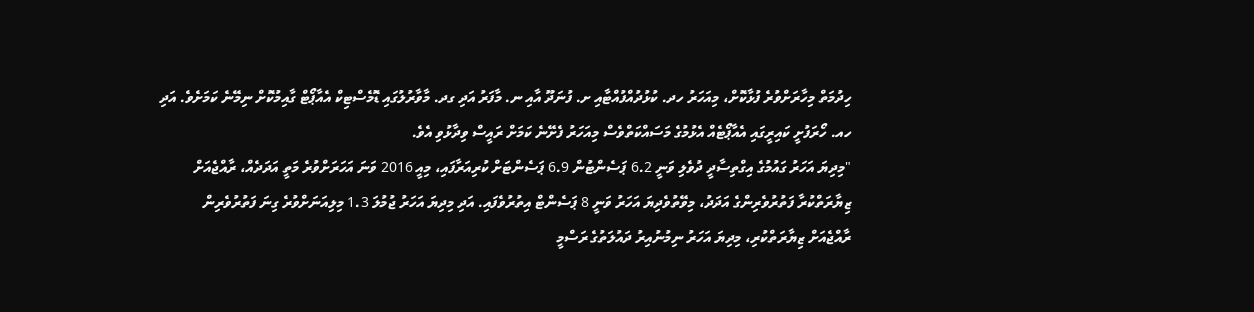ހިދުމަތް މިހާރަށްވުރެ ފުޅާކޮށް، މިއަހަރު ހދ. ކުޅުދުއްފުއްޓާއި ށ. ފުނަދޫ އާއި ނ. މާފަރު އަދި ގދ. މާވާރުލުގައި ޑޮމެސްޓިކް އެއާޕޯޓް ގާއިމުކޮށް ނިމޭނެ ކަމަށެވެ. އަދި ހއ. ހޯރަފުށީ ކައިރީގައި އެއާޕޯޓެއް އެޅުމުގެ މަސައްކަތްވެސް މިއަހަރު ފެށޭނެ ކަމަށް ރައީސް ވިދާޅުވި އެވެ.
"މިދިޔަ އަހަރު ގައުމުގެ އިގްތިސާދީ ދުވެލި ވަނީ 6.2 ޕަސެންޓުން 6.9 ޕަސެންޓަށް ކުރިއަރާފައި، މިއީ 2016 ވަނަ އަހަރަށްވުރެ މަތީ އަދަދެއް، ރާއްޖެއަށް ޒިޔާރަތްކުރާ ފަތުރުވެރިންގެ އަދަދު، މިވޭތުވެދިޔަ އަހަރު ވަނީ 8 ޕަސެންޓް އިތުރުވެފައި. އަދި މިދިޔަ އަހަރު ޖުމުލަ 1.3 މިލިއަނަށްވުރެ ގިނަ ފަތުރުވެރިން ރާއްޖެއަށް ޒިޔާރަތްކުރި، މިދިޔަ އަހަރު ނިމުނުއިރު ދައުލަތުގެ ރަސްމީ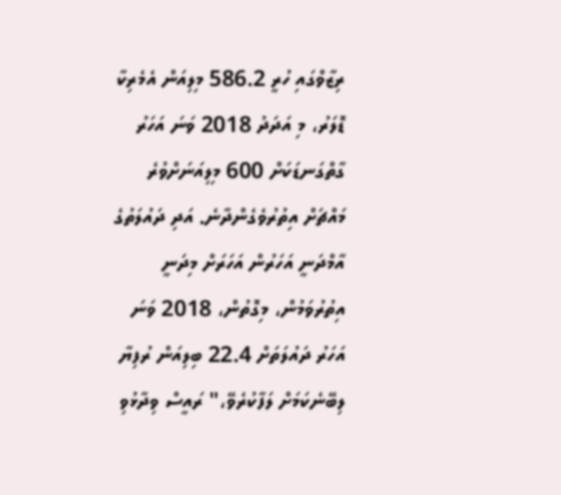ރިޒާވްގައި ހުރީ 586.2 މިލިއަން އެމެރިކާ ޑޮލަރު، މި އަދަދު 2018 ވަނަ އަހަރު ގާތްގަނޑަކަށް 600 މިލިއަނަށްވުރެ މައްޗަށް އިތުރުވެގެންދާނެ. އަދި ދައުލަތުގެ އާމްދަނީ އަހަރުން އަހަރަށް މިދަނީ އިތުރުވަމުން، މިގޮތުން، 2018 ވަނަ އަހަރު ދައުލަތަށް 22.4 ބިލިއަން ރުފިޔާ ލިބޭނެކަމަށް ލަފާކުރެވޭ،" ރައީސް ވިދާޅުވި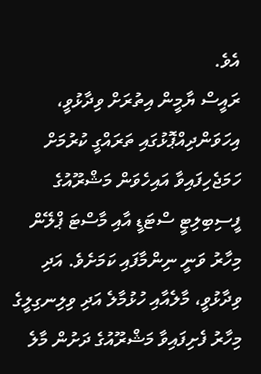އެވެ.
ރައީސް ޔާމީން އިތުރަށް ވިދާޅުވީ، އިހަވަންދިއްޕޮޅުގައި ތަރައްގީ ކުރުމަށް ހަމަޖެހިފައިވާ އައިހެވަން މަޝްރޫއުގެ ފީސިބިލިޓީ ސްޓަޑީ އާއި މާސްޓަ ޕްލޭން މިހާރު ވަނީ ނިންމާފައި ކަމަށެވެ. އަދި ވިދާޅުވީ، މާލެއާއި ހުޅުމާލެ އަދި ވިލިނގިލީގެ މިހާރު ފެށިފައިވާ މަޝްރޫއުގެ ދަށުން މާލެ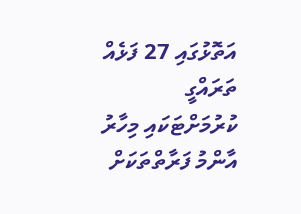އަތޮޅުގައި 27 ފަޅެއް ތަރައްގީ ކުރުމަށްޓަކައި މިހާރު އާންމު ފަރާތްތަކަށް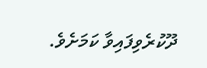ދޫކުރެވިފައިވާ ކަމަށެވެ.